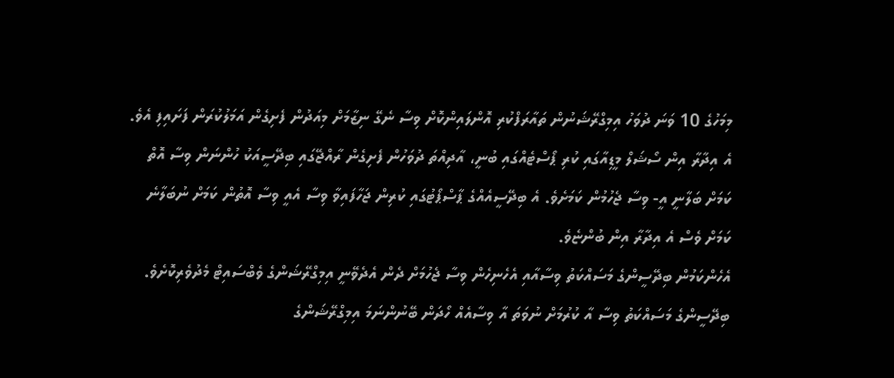މިމަހުގެ 10 ވަނަ ދުވަހު އިމިގްރޭޝަނުން ތައާރަފްކުރި އޮންލައިންކޮށް ވިސާ ނެގޭ ނިޒާމަށް މިއަދުން ފެށިގެން އަމަލުކުރަން ފަށައިފި އެވެ.
އެ އިދާރާ އިން ސޯޝަލް މީޑިއާގައި ކުރި ޕޯސްޓެއްގައި ބުނީ، އާދިއްތަ ދުވަހުން ފެށިގެން ރާއްޖޭގައި ބިދޭސީއަކު ހުންނަން ވިސާ އޮތް ކަމަށް ބަލާނީ އީ- ވިސާ ޖެހުމުން ކަމަށެވެ. އެ ބިދޭސީއެއްގެ ޕާސްޕޯޓުގައި ކުރިން ޖަހާފައިވާ ވިސާ އެއީ ވިސާ އޮތުން ކަމަށް ނުބަލާނެ ކަމަށް ވެސް އެ އިދާރާ އިން ބުންޏެވެ.
އެހެންކަމުން ބިދޭސީންގެ މަސައްކަތު ވިސާއާއި އެހެނިހެން ވިސާ ޖެހުމަށް ދެން އެދެވޭނީ އިމިގްރޭޝަންގެ ވެބްސައިޓް މެދުވެރިކޮށެވެ.
ބިދޭސީންގެ މަސައްކަތު ވިސާ އާ ކުރުމަށް ނުވަތަ އާ ވިސާއެއް ހޯދަން ބޭނުންނަމަ އިމިގްރޭޝަންގެ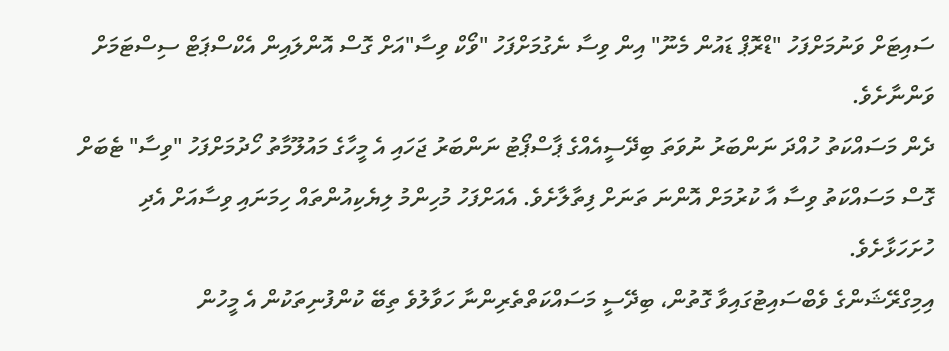ސައިޓަށް ވަނުމަށްފަހު "ޑްރޮޕް ޑައުން މެނޫ" އިން ވިސާ ނެގުމަށްފަހު "ވޯކް ވިސާ"އަށް ގޮސް އޮންލައިން އެކްސްޕަޓް ސިސްޓަމަށް ވަންނާށެވެ.
ދެން މަސައްކަތު ހުއްދަ ނަންބަރު ނުވަތަ ބިދޭސީއެއްގެ ޕާސްޕޯޓު ނަންބަރު ޖަހައި އެ މީހާގެ މައުލޫމާތު ހޯދުމަށްފަހު "ވިސާ" ޓެބަށް ގޮސް މަސައްކަތު ވިސާ އާ ކުރުމަށް އޮންނަ ތަނަށް ފިތާލާށެވެ. އެއަށްފަހު މުހިންމު ލިޔެކިއުންތައް ހިމަނައި ވިސާއަށް އެދި ހުށަހަޅާށެވެ.
އިމިގްރޭޝަންގެ ވެބްސައިޓުގައިވާ ގޮތުން، ބިދޭސީ މަސައްކަތްތެރިންނާ ހަވާލުވެ ތިބޭ ކުންފުނިތަކުން އެ މީހުން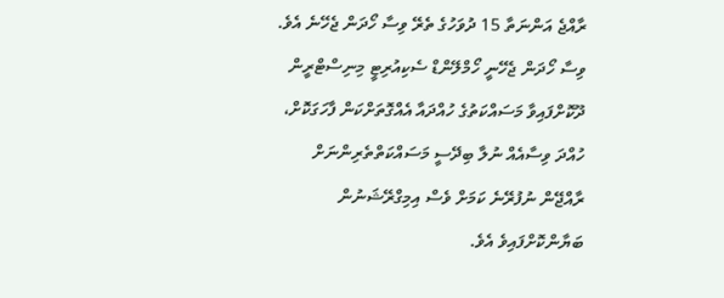ރާއްޖެ އަންނަތާ 15 ދުވަހުގެ ތެރޭ ވިސާ ހޯދަން ޖެހޭނެ އެވެ.
ވިސާ ހޯދަން ޖެހޭނީ ހޯމްލޭންޑް ސެކިއުރިޓީ މިނިސްޓްރީން ދޫކޮށްފައިވާ މަސައްކަތުގެ ހުއްދައާ އެއްގޮތަށްކަން ފާހަގަކޮށް، ހުއްދަ ވިސާއެއް ނުލާ ބިދޭސީ މަސައްކަތްތެރިންނަށް ރާއްޖޭން ނުފުރޭނެ ކަމަށް ވެސް އިމިގްރޭޝަނުން ބަޔާންކޮށްފައިވެ އެވެ.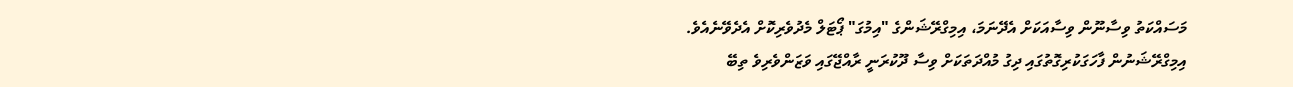މަސައްކަތު ވިސާނޫން ވިސާއަކަށް އެދޭނަމަ، އިމިގްރޭޝަންގެ "އިމުގަ" ޕޯޓަލް މެދުވެރިކޮށް އެދެވޭނެއެވެ.
އިމިގްރޭޝަނުން ފާހަގަކުރިގޮތުގައި ދިގު މުއްދަތަކަށް ވިސާ ދޫކުރަނީ ރާއްޖޭގައި ވަޒަންވެރިވެ ތިބޭ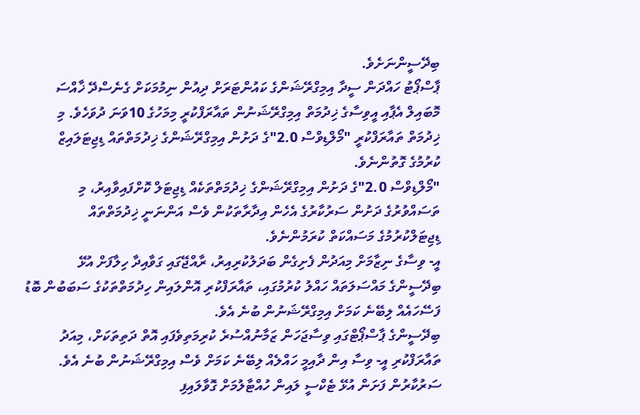ބިދޭސީންނަށެވެ.
ޕާސްޕޯޓު ހައްދަން ސީދާ އިމިގްރޭޝަންގެ ކައުންޓަރަށް ދިއުން ނިމުމަކަށް ގެނެސްދޭ ޚާއްސަ މޮބައިލް އެޕާއި އީވިސާގެ ޚިދުމަތް އިމިގްރޭޝަނުން ތައާރަފްކުރީ މިމަހުގެ 10ވަނަ ދުވަހެވެ. މި ޚިދުމަތް ތައާރަފްކުރީ "މޯލްޑިވްސް 2.0"ގެ ދަށުން އިމިގްރޭޝަންގެ ޚިދުމަތްތައް ޑިޖިޓަލައިޒް ކުރުމުގެ ގޮތުންނެވެ.
"މޯލްޑިވްސް 2.0"ގެ ދަށުން އިމިގްރޭޝަންގެ ޚިދުމަތްތަކެއް ޑިޖިޓަލް ކޮށްފައިވާއިރު، މި ތަސައްވުރުގެ ދަށުން ސަރުކާރުގެ އެހެން އިދާރާތަކުން ވެސް އަންނަނީ ޚިދުމަތްތައް ޑިޖިޓަލްކުރުމުގެ މަސައްކަތް ކުރަމުންނެވެ.
އީ- ވިސާގެ ނިޒާމަށް މިއަދުން ފެށިގެން ބަދަލުކުރިއިރު، ރާއްޖޭގައި ގަވާއިދާ ހިލާފަށް އުޅޭ ބިދޭސީންގެ މައްސަލަތައް ހައްލު ކުރުމުގައި، ތައާރަފްކުރި އޮންލައިން ހިދުމަތްތަކުގެ ސަބަބުން ބޮޑު ފަސޭހައެއް ލިބޭނެ ކަމަށް އިމިގްރޭޝަނުން ބުނެ އެވެ.
ބިދޭސީންގެ ޕާސްޕޯޓްގައި ވިސާޖަހަން ޒަމާނުއްސުރެ ކުރިމަތިވެފައި އޮތް ދަތިތަކަށް، މިއަދު ތައާރަފްކުރި އީ- ވިސާ އިން ދާއިމީ ހައްލެއް ލިބޭނެ ކަމަށް ވެސް އިމިގްރޭޝަނުން ބުނެ އެވެ.
ސަރުކާރުން ފަށަން އުޅޭ ޓެކްސީ ލައިން ހުއްޓާލުމަށް ގޮވާލައިފި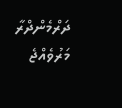ދަރްމެންދްރާ މަރުވެއްޖެ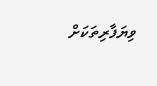ވިޔަފާރިތަކަށް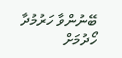ބޭނުންވާ ހަރުމުދާ ހޯދުމަށް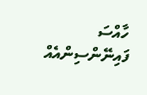ހާއްސަ ފައިނޭންސިންއެއް